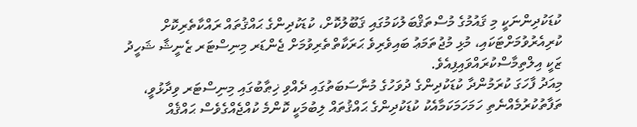ކުޑަކުދިންނަކީ މި ޤައުމުގެ މުސްތަޤްބަލުކަމުގައި ޤަބޫލުކޮށް، ކުޑަކުދިންގެ ޙައްޤުތައް ރައްކާތެރިކޮށް ކުރިއެރުވުމަށްޓަކައި، މުޅި މުޖުތަމަޢު ބައިވެރިވެ ޙަރަކާތްތެރިވުމަށް ޖެންޑަރ މިނިސްޓަރ ޒެނީޝާ ޝަހީދު ޒަކީ އިލްތިމާސްކުރައްވައިފިއެވެ.
މިއަދު ފާހަގަ ކުރަމުންދާ ކުޑަކުދިންގެ ދުވަހުގެ މުނާސަބަތުގައި ދެއްވި ޚިޠާބުގައި މިނިސްޓަރ ވިދާޅުވީ، ތަފާތުކުރުމެއްނެތި ހަމަހަމަކަމާއެކު ކުޑަކުދިންގެ ޙައްޤުތައް ލިބުމަކީ ކޮންމެ ކުއްޖެއްގެވެސް ޙައްޤެއް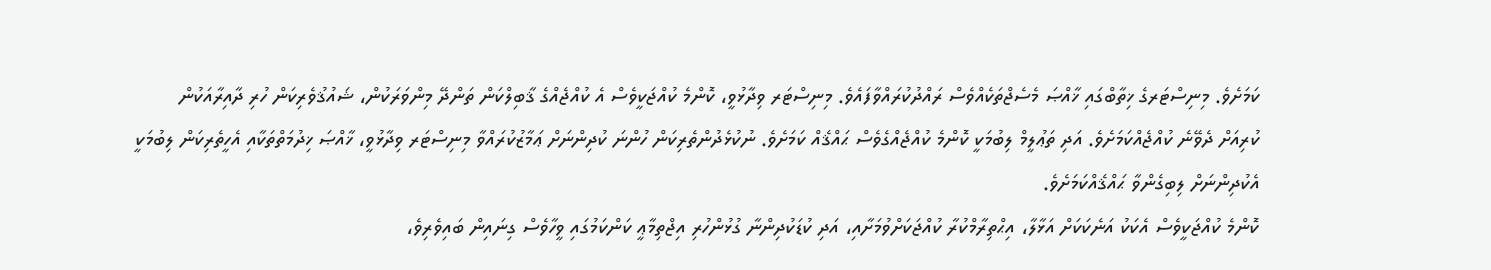ކަމަށެވެ. މިނިސްޓަރގެ ޚިތާބްގައި ޚާއްޞަ މެސެޖްތަކެއްވެސް ރައްދުކުރައްވާފައެވެ. މިނިސްޓަރ ވިދާޅުވީ، ކޮންމެ ކުއްޖަކީވެސް އެ ކުއްޖެއްގެ ޤާބިލްކަން ތަންދޭ މިންވަރަކުން، ޝައުޤުވެރިކަން ހުރި ދާއިރާއަކުން ކުރިއަށް ދެވޭނެ ކުއްޖެއްކަމަށެވެ. އަދި ތަޢުލީމް ލިބުމަކީ ކޮންމެ ކުއްޖެއްގެވެސް ޙައްޤެއް ކަމަށެވެ. ނުކުޅެދުންތެރިކަން ހުންނަ ކުދިންނަށް ޢަމާޒުކުރައްވާ މިނިސްޓަރ ވިދާޅުވީ، ޚާއްޞަ ޚިދުމަތްތަކާއި އެހީތެރިކަން ލިބުމަކީ އެކުދިންނަށް ލިބިގެންވާ ޙައްޤެއްކަމަށެވެ.
ކޮންމެ ކުއްޖަކީވެސް އެކަކު އަނެކަކަށް އަޅާލާ، އިޙްތިރާމްކުރާ ކުއްޖަކަށްވުމަށާއި، އަދި ކުޑަކުދިންނާ ގުޅުންހުރި އިޖްތިމާޢީ ކަންކަމުގައި ވީހާވެސް ގިނައިން ބައިވެރިވެ،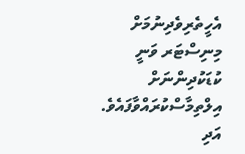އެހީތެރިވެދިނުމަށް މިނިސްޓަރ ވަނީ ކުޑަކުދިންނަށް އިލްތިމާސްކުރައްވާފައެވެ. އަދި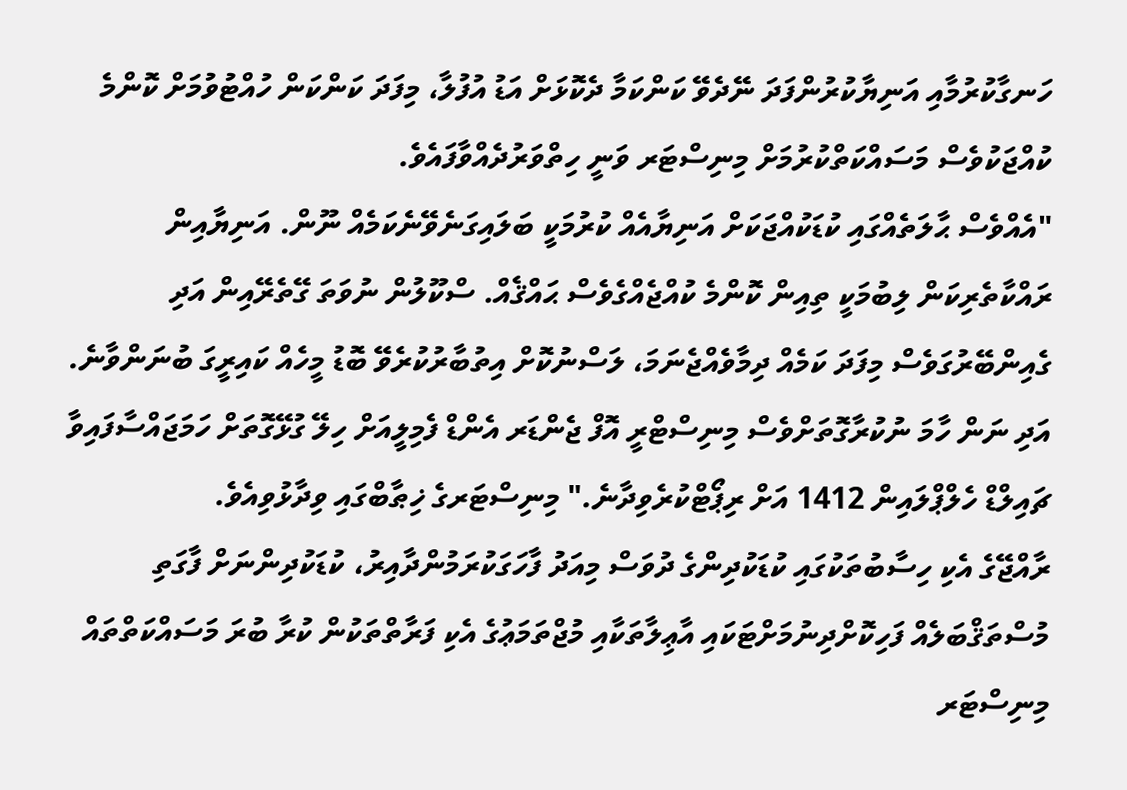ހަނގާކުރުމާއި އަނިޔާކުރުންފަދަ ނޭދެވޭ ކަންކަމާ ދެކޮޅަށް އަޑު އުފުލާ، މިފަދަ ކަންކަން ހުއްޓުވުމަށް ކޮންމެ ކުއްޖަކުވެސް މަސައްކަތްކުރުމަށް މިނިސްޓަރ ވަނީ ހިތްވަރުދެއްވާފައެވެ.
"އެއްވެސް ޙާލަތެއްގައި ކުޑަކުއްޖަކަށް އަނިޔާއެއް ކުރުމަކީ ބަލައިގަނެވޭނެކަމެއް ނޫން. އަނިޔާއިން ރައްކާތެރިކަން ލިބުމަކީ ތިއިން ކޮންމެ ކުއްޖެއްގެވެސް ޙައްޤެއް. ސްކޫލުން ނުވަތަ ގޭތެރޭއިން އަދި ގެއިންބޭރުގަވެސް މިފަދަ ކަމެއް ދިމާވެއްޖެނަމަ، ލަސްނުކޮށް އިތުބާރުކުރެވޭ ބޮޑު މީހެއް ކައިރީގަ ބުނަންވާނެ. އަދި ނަން ހާމަ ނުކުރާގޮތަށްވެސް މިނިސްޓްރީ އޮފް ޖެންޑަރ އެންޑް ފެމިލީއަށް ހިލޭ ގުޅޭގޮތަށް ހަމަޖައްސާފައިވާ ޗައިލްޑް ހެލްޕްލައިން 1412 އަށް ރިޕޯޓްކުރެވިދާނެ." މިނިސްޓަރގެ ޚިޠާބްގައި ވިދާޅުވިއެވެ.
ރާއްޖޭގެ އެކި ހިސާބުތަކުގައި ކުޑަކުދިންގެ ދުވަސް މިއަދު ފާހަގަކުރަމުންދާއިރު، ކުޑަކުދިންނަށް ފާގަތި މުސްތަޤްބަލެއް ފަހިކޮށްދިނުމަށްޓަކައި އާޢިލާތަކާއި މުޖްތަމަޢުގެ އެކި ފަރާތްތަކުން ކުރާ ބުރަ މަސައްކަތްތައް މިނިސްޓަރ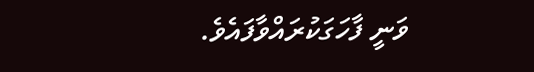ވަނީ ފާހަގަކުރައްވާފައެވެ.